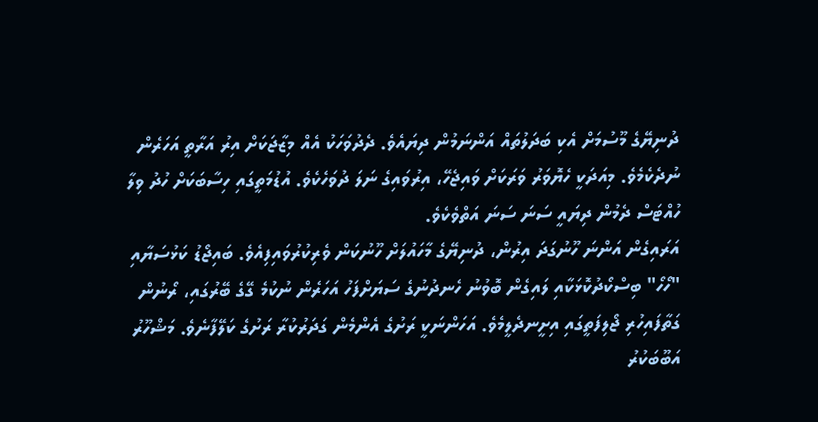ދުނިޔޭގެ މޫސުމަށް އެކި ބަދަލުތައް އަންނަމުން ދިޔައެވެ. ދެދުވަހަކު އެއް މިޒާޖަކަށް އިރު އަރާތީ އަހަރެން ނުދެކެމެވެ. މިއަދަކީ ހެޔޮވަރު ވަރަކަށް ވައިޖެހޭ، އިރުވައިގެ ނަލަ ދުވަހެކެވެ. އުޑުމަތީގައި ހިސާބަކަށް ހުދު ވިލާ ހުއްޓަސް ދެމުން ދިޔައީ ސަނަ ސަނަ އަތްވެކެވެ.
އަރައިގެން އަންނަ ހޫނުގަދަ އިރުން، ދުނިޔޭގެ މާހައުލަށް ހޫނުކަން ވެރިކުރުވައިފިއެވެ. ބައިޖޯޑު ކަޅުސަޔާއި "ހޯހޯ" ބިސްކޯދުކޮޅަކާއި ލައިގެން ބޮވުނު ހެނދުނުގެ ސަޔަށްފަހު އަހަރެން ނުކުމެ ގޭގެ ބޭރުގައި، ރޯނުން ގަތާފައިހުރި ޖޯލިފަތީގައި އިށީނދެލީމެވެ. އަހަންނަކީ ރަށުގެ އެންމެން ގަދަރުކުރާ ރަށުގެ ކަލޭފާނެވެ. މަޝްހޫރު އަބޫބަކުރު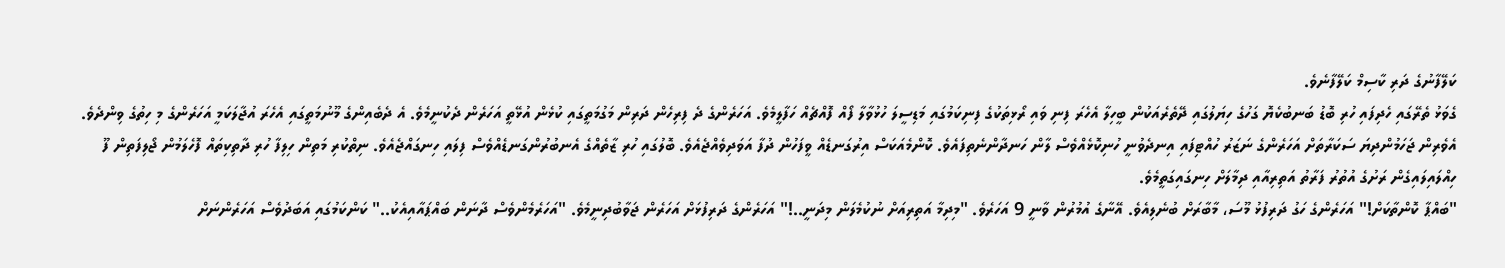ކަލޭފާނުގެ ދަރި ކާސިމް ކަލޭފާނެވެ.
ގެވަޅު ތެރޭގައި ހެދިފައި ހުރި ބޮޑު ބަނބުކެޔޮ ގަހުގެ ހިޔަލުގައި ދޭތެރެއަކުން ބީހިލާ އެހެރަ ފިނި ވައި ރޯޅިތަކުގެ ފިނިކަމުގައި މަޑިސީލަ ހުޅުވާލާ ފޯއް ފޮއްޗެއް ހަފާލީމެވެ. އަހަރެންގެ ދެ ފިރިހެން ދަރިން މަގުމަތީގައި ކުޅެން އުޅޭތީ އަހަރެން ދެކުނީމެވެ. އެ ދެބެއިންގެ މޫނުމަތީގައި އެހެރަ އުޖާލަކަމީ އަހަރެންގެ މި ހިތުގެ ވިންދެވެ. އެވެރިން ޖަހަމުންދިޔަ ސަކަރާތަށް އަހަރެންގެ ނަޒަރު ހުއްޓިފައި އިނދެވުނީ ހުނިކޮޅެއްވެސް ލާން ހަނދާންނެތިފައެވެ. ކޮންމެއަކަސް އިރުގަނޑެއް ވީފަހުން ދުފާ އަވަދިވެއްޖެއެވެ. ބޮލުގައި ހުރި ޒާތެއްގެ އެނބުރުންގަނޑެއްވެސް ފިލައި ހިނގައްޖެއެވެ. ނިތްކުރި މަތިން ހިލިފާ ހުރި ދާތިކިތައް ފޮހެލަމުން ޖޯލިފަތިން ފޫ ހިއްލައިލައިގެން ރަށުގެ އުތުރު ފަރާތު އަތިރިއާއި ދިމާލަށް ހިނގައިގަތީމެވެ.
"ބައްޕާ ކޮންތާކަށް!" އަހަރެންގެ ހަގު ދަރިފުޅު މޫސަ، މާބާރަށް ބުނެލިއެވެ. އޭނާގެ އުމުރުން ވާނީ 9 އަހަރެވެ. "މިދިމާ އަތިރިއަށް ނުކުމެލަން މިދަނީ..!" އަހަރެންގެ ދަރިފުޅަށް އަހަރެން ޖަވާބުދިނީމެވެ. "އަހަރެމެންވެސް ދާނަން ބައްޕައާއިއެކު.." ކަންކަމުގައި އަބަދުވެސް އަހަރެންނަށް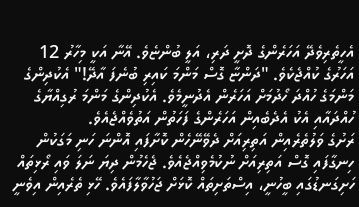އެހީތެރިވެދޭ އަހަރެންގެ ދޮށީ ދަރި، އަލީ ބުންޏެވެ. އޭނާ އަކީ މިހާރު 12 އަހަރުގެ ކުއްޖެކެވެ. "ދަންޏާ ގޮސް މަންމަ ކައިރި ބުނެފަ އާދޭ!" އެކުދިންގެ މަންމަގެ ހުއްދަ ހޯދުމަށް އަހަރެން އެދުނީމެވެ. އެކުދިންގެ މަންމަ ރުގިއްޔާގެ ހުއްދައާއި އެކު އެދެބެއިން އަހަރެންގެ ފަހަތުން އަތުވެއްޖެއެވެ.
ރަށުގެ ވަލުތެރެއިން އަތިރިއަށް ދެވޭނޭހެން ކޮށާފައި އޮންނަ ހަނި މަގަކުން ހިނގާފައި ގޮސް އަތިރިއަށް ނުކުމެވިއްޖެއެވެ. ޖެހެމުން ދިޔަ ނަލަ ވައި ރޯޅިތައް ހަށިގަނޑުގައި ބީހުނީ، އިސްތަށިތައް ކޮޅަށް ޖަހުވާލާފައެވެ. ހޭޅި ތެރެއިން އިވެނީ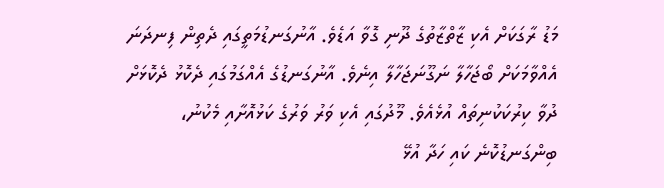މަޑު ރާގަކަށް އެކި ޒާތްޒާތުގެ ދޫނި ގޮވާ އަޑެވެ. އާނުގަނޑުމަތީގައި ދެތިން ފިނދަނަ އެއްވާމަކަށް ބޯޖަހާލާ ނަގޫނަޖަހާލާ އިނެވެ. އާނުގަނޑުގެ އެއްގަމުގައި ދެކޮޅު ދެކޮޅަށް ދުވާ ކިރުކަކުނިތައް އުޅެއެވެ. މޫދުގައި އެކި ވަރު ވަރުގެ ކަޅުއޮށާއި މެކުނު، ބިންގަނޑުކޮނެ ކައި ހަދާ އުޅޭ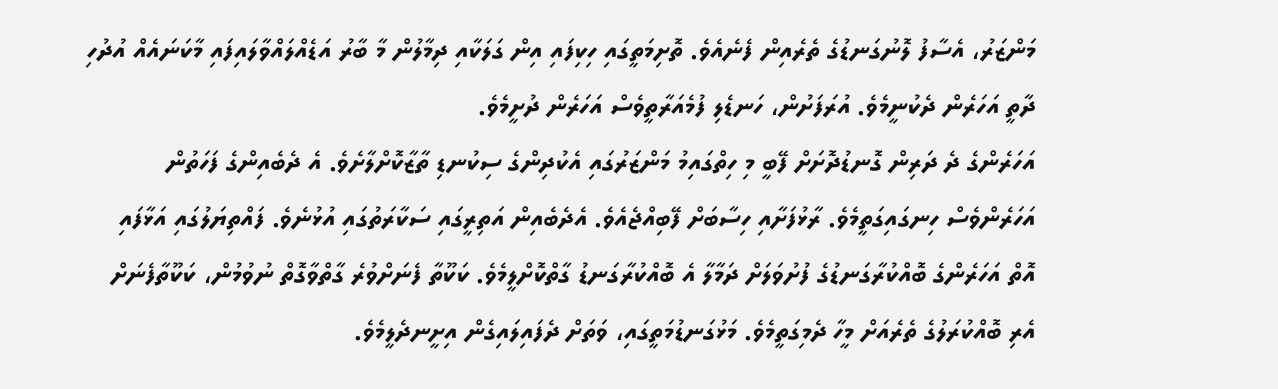މަންޒަރު، އެސާފު ލޮނުގަނޑުގެ ތެރެއިން ފެނެއެވެ. ތޮށިމަތީގައި ހިކިފައި އިން ގަލަކާއި ދިމާލުން މާ ބާރު އަޑެއްލައްވާލައިފައި މާކަނައެއް އުދުހި ދާތީ އަހަރެން ދެކުނީމެވެ. އުރަފަށުން، ހަނޑެލި ފުމެއަރާތީވެސް އަހަރެން ދުށީމެވެ.
އަހަރެންގެ ދެ ދަރިން ގޮނޑުދޮށަށް ފޭބީ މި ހިތްގައިމު މަންޒަރުގައި އެކުދިންގެ ސިކުނޑި ތާޒާކޮށްލާށެވެ. އެ ދެބެއިންގެ ފަހަތުން އަހަރެންވެސް ހިނގައިގަތީމެވެ. ރާޅުފަށާއި ހިސާބަށް ފޭބިއްޖެއެވެ. އެދެބެއިން އަތިރީގައި ސަކާރަތުގައި އުޅުނެވެ. ފައްތިޔަލުގައި އަޅާފައި އޮތް އަހަރެންގެ ބޮއްކުރާގަނޑުގެ ފުށުވަލަށް ދަމާލާ އެ ބޮއްކުރާގަނޑު ގާތްކޮށްލީމެވެ. ކަކޫތާ ފެނަށްވުރެ ގާތްވާގޮތް ނުވުމުން، ކަކޫތާފެނަށް އެރި ބޮއްކުރަލުގެ ތެރެއަށް މީހާ ދެމިގަތީމެވެ. މަޅުގަނޑުމަތީގައި، ވަތަށް ދެފައިލައިގެން އިށީނދެލީމެވެ.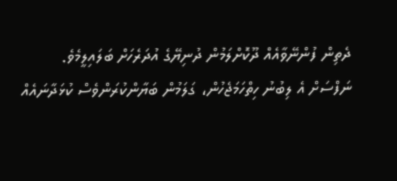ދެތިން ފުންނޭވާއެއް ދޫކޮށްލަމުން ދުނިޔޭގެ އުދަރެހަށް ބަލައިލީމެވެ. ނަފްސަށް އެ ލިބުނު ހިތްހަމަޖެހުން، ގަލަމުން ބަޔާންކުރަންވެސް ކުޅަދާނައެއް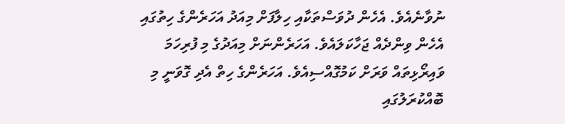ނުވާނެއެވެ. އެހެން ދުވަސްތަކާއި ހިލާފަށް މިއަދު އަހަރެންގެ ހިތުގައި އެހެން ވިންދެއް ޖަހާކަލައެވެ. އަހަރެންނަށް މިއަދުގެ މި ފުރިހަމަ ވައިރޯޅިތައް ވަރަށް ކަމުގޮއްސިއެވެ. އަހަރެންގެ ހިތް އެދި ގޮވަނީ މި ބޮއްކުރަލުގައި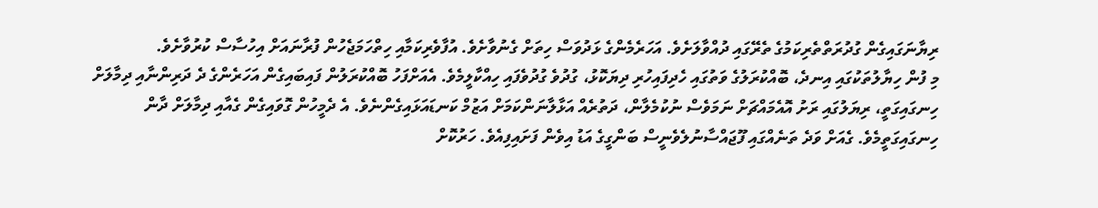ރިޔާނަގައިގެން ގުދުރަތްތެރިކަމުގެ ތެރޭގައި ދުއްވާލަށެވެ. އަހަރެމެންގެ ޅަދުވަސް ހިތަށް ގެނުވާށެވެ. އުފާވެރިކަމާއި ހިތްހަމަޖެހުން ފުރާނައަށް އިހުސާސް ކުރުވާށެވެ.
މި ފުން ހިޔާލުތަކުގައި އިނދެ، ބޮއްކުރަލުގެ ވަތުގައި ހެދިފައިހުރި ދިޔަކޮޅު، ގުދުވެ ގުދުވެފައި ހިއްކާލީމެވެ. އެއަށްފަހު ބޮއްކުރަލުން ފައިބައިގެން އަހަރެންގެ ދެ ދަރިންނާއި ދިމާލަށް ހިނގައިގަތީ، ރިޔަލުގައި ރަށު އޮއެމައްޗަށް ނަމަވެސް ނުކުމެލާން، ދަތުރެއް އަޅާލާނަންކަމަށް އަޒުމް ކަނޑައަޅައިގެންނެވެ. އެ ދެމީހުން ގޮވައިގެން ގެއާއި ދިމާލަށް ދާން ހިނގައިގަތީމެވެ. ގެއަށް ވަދެ ތަނެއްގައި ފޫޖައްސާނުލެވެނީސް ބަންގީގެ އަޑު އިވެން ފަށައިފިއެވެ. ހަރުކޮށް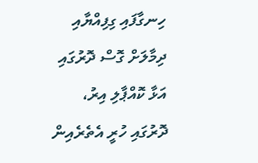ހިނގާފައި ގިފިއްޔާއި ދިމާލަށް ގޮސް ދޮރުގައި އަޅާ ކޮއްޕާލި އިރު، ދޮރުގައި ހުރީ އެތެރެއިން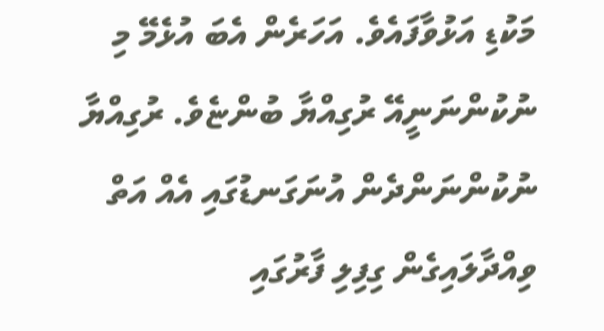މަކުޑި އަޅުވާފައެވެ. އަހަރެން އެބަ އުޅެމޭ މި ނުކުންނަނީއޭ ރުގިއްޔާ ބުންޏެވެ. ރުގިއްޔާ ނުކުންނަންދެން އުނަގަނޑުގައި އެއް އަތް ވިއްދާލައިގެން ގިފިލި ފާރުގައި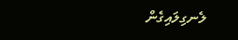ލެނގިލައިގެން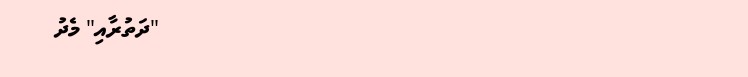"ދަތުރާއި" މެދު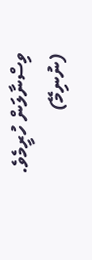ވިސްނާލަން ހުރީމެވެ.
(ނުނިމޭ)